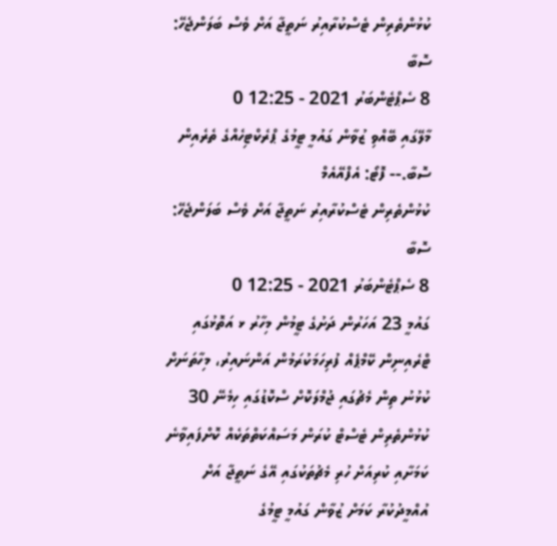ކުޅުންތެރިން ޓެސްކުރާއިރު ނަތީޖާ އަށް ވެސް ބަލަންޖެހޭ: ސޮބާ
8 ސެޕްޓެންބަރު 2021 - 12:25 0
މާލޭގައި ބޭއްވި ޒުވާން ގައުމީ ޓީމުގެ ޕްރެކްޓިހެއްގެ ތެރެއިން ސޮބާ.-- ފޮޓޯ: އެފްއޭއެމް
ކުޅުންތެރިން ޓެސްކުރާއިރު ނަތީޖާ އަށް ވެސް ބަލަންޖެހޭ: ސޮބާ
8 ސެޕްޓެންބަރު 2021 - 12:25 0
ގައުމީ 23 އަހަރުން ދަށުގެ ޓީމުން މިހާރު ޅ އަތޮޅުގައި ޓްރެއިނިން ކޭމްޕެއް ފުރިހަމަކުރަމުން އަންނައިރު، މިހާތަނަށް ކުޅުނު ތިން މެޗުގައި ޖުމްލަކޮށް ސްކޮޑުގައި ހިމެނޭ 30 ކުޅުންތެރިން ޓެސްޓް ކުރަން މަސައްކަތްތަކެއް ކޮށްފައިވާނެ ކަމަށާއި ކުރިއަށް ހުރި މެޗުތަކުގައި އޭގެ ނަތީޖާ އަށް އުއްމީދުކުރާ ކަމަށް ޒުވާން ގައުމީ ޓީމުގެ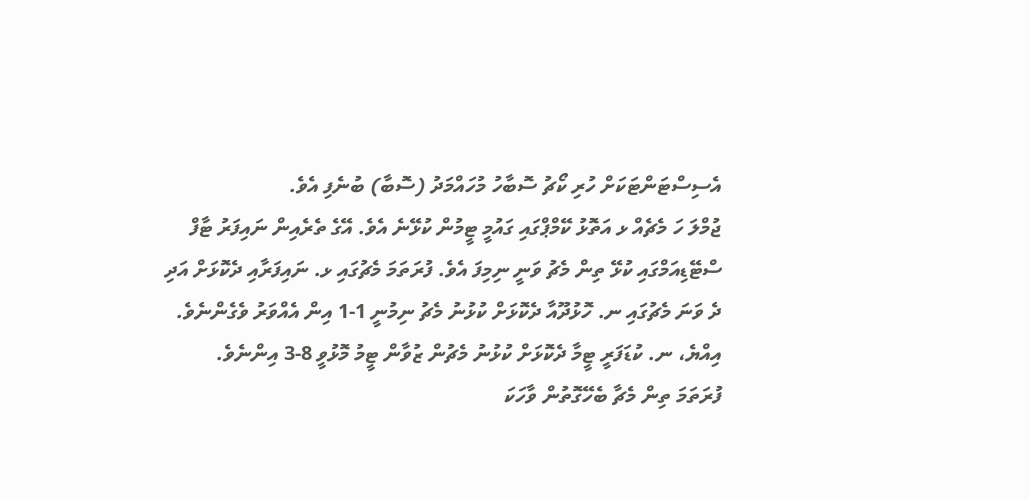އެސިސްޓަންޓަކަށް ހުރި ކޯޗު ސޮބާހު މުހައްމަދު (ސޮބާ) ބުނެފި އެވެ.
ޖުމްލަ ހަ މެޗެއް ޅ އަތޮޅު ކޭމްޕްގައި ގައުމީ ޓީމުން ކުޅޭނެ އެވެ. އޭގެ ތެރެއިން ނައިފަރު ޓާފް ސްޓޭޑިއަމްގައި ކުޅޭ ތިން މެޗު ވަނީ ނިމިފަ އެވެ. ފުރަތަމަ މެޗުގައި ޅ. ނައިފަރާއި ދެކޮޅަށް އަދި ދެ ވަނަ މެޗުގައި ނ. ހޮޅުދޫއާ ދެކޮޅަށް ކުޅުނު މެޗު ނިމުނީ 1-1 އިން އެއްވަރު ވެގެންނެވެ. އިއްޔެ، ނ. ކުޑަފަރީ ޓީމާ ދެކޮޅަށް ކުޅުނު މެޗުން ޒުވާން ޓީމު މޮޅުވީ 8-3 އިންނެވެ.
ފުރަތަމަ ތިން މެޗާ ބެހޭގޮތުން ވާހަކަ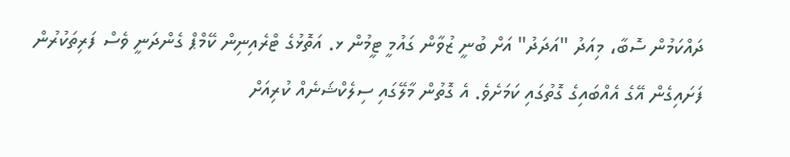ދައްކަމުން ސޮބާ، މިއަދު "އަދަދު" އަށް ބުނީ ޒުވާން ގައުމީ ޓީމުން ޅ. އަތޮޅުގެ ޓްރެއިނިން ކޭމްޕް ގެންދަނީ ވެސް ފަރިތަކުރުން ފަށައިގެން އޭގެ އެއްބައިގެ ގޮތުގައި ކަމަށެވެ. އެ ގޮތުން މާލޭގައި ސިލެކްޝަނެއް ކުރިއަށް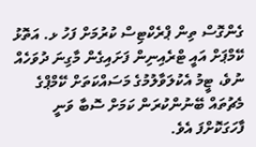ގެންގޮސް ތިން ޕްރެކްޓިސް ކުރުމަށް ފަހު ޅ. އަތޮޅު ކޭމްޕަށް އައީ ޓްރެއިނިން ފަށައިގެން މާގިނަ ދުވަހެއް ނުވެ، ޓީމު އެކުލަވާލުމުގެ މަސައްކަތަށް ކޭމްޕްގެ މެޗުތައް ބޭނުންކުރަން ކަމަށް ސޮބާ ވަނީ ފާހަގަކޮށްފަ އެވެ.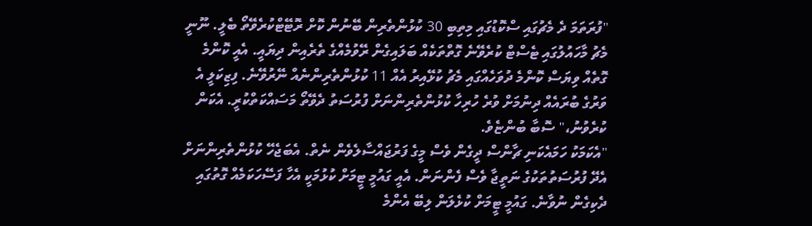"ފުރަތަމަ ދެ މެޗުގައި ސްކޮޑުގައި މިތިބި 30 ކުޅުންތެރިން ބޭނުން ކޮށް ރޮޓޭޓްކުރެވޭތޯ ބެލީ. ނޫނީ މެޗު މާހައުލުގައި ޓެސްޓް ކުރެވޭނެ ގޮތްތަކެއް ބަލައިގެން ރޭވުމެއްގެ ތެރެއިން ދިޔައީ. އެއީ ކޮންމެ ގޮތެއް ވިޔަސް ކޮންމެ ދުވަހެއްގައި މެޗު ކުޅޭއިރު އެއް 11 ކުޅުންތެރިންނެއް ނޭރުވޭނެ. ފިޒިކަލީ އެ ވަރުގެ ބުރައެއް ދިނުމަށް ވުރެ ހުރިހާ ކުޅުންތެރިންނަށް ފުރުސަތު ދެވޭތޯ މަސައްކަތްކުރީ. އެކަން ކުރެވުނު،" ސޮބާ ބުންޏެވެ.
"އެކަމަކު ހަމައެކަނި ޗާންސް ދީގެން ވެސް މީގެ ފަރުޖައްސާލެވެން ނެތް. އެބަޖެހޭ ކުޅުންތެރިންނަށް އެދޭ ފުރުސަތުތަކުގެ ނަތީޖާ ވެސް ފެންނަން. އެއީ ގައުމީ ޓީމަށް ކުޅުމަކީ އެހާ ފަސޭހަކަމެއް ގޮތުގައި ދެކިގެން ނުވާނެ. ގައުމީ ޓީމަށް ކުޅެލަން ލިބޭ އެންމެ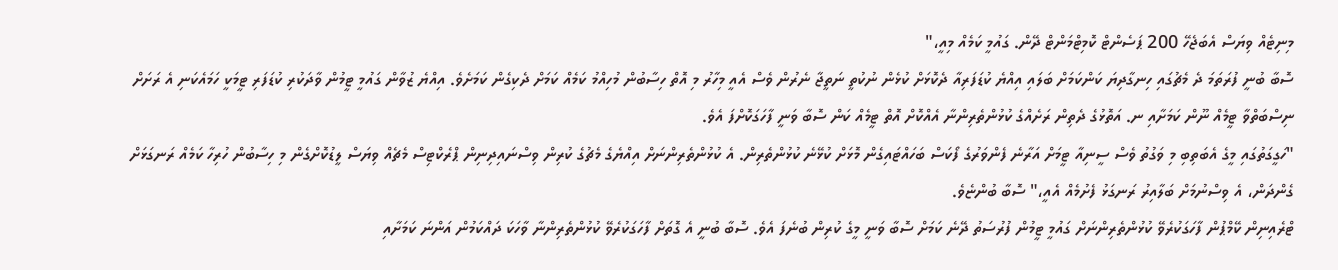މިނިޓެއް ވިޔަސް އެބަޖެހޭ 200 ޕަސެންޓް ކޮމިޓްމަންޓް ދޭން. ގައުމީ ކަމެއް މިއީ،"
ސޮބާ ބުނީ ފުރަތަމަ ދެ މެޗުގައި ހިނގާދިޔަ ކަންކަމަށް ބަލައި އިއްޔެ ކުޑަފަރިއާ ދެކޮޅަށް ކުޅެން ނުކުތީ ނަތީޖާ ނެރުން ވެސް އެއީ މިހާރު މި އޮތް ހިސާބުން މުހިއްމު ކަމެއް ކަމަށް ދެކިގެން ކަމަށެވެ. އިއްޔެ ޒުވާން ގައުމީ ޓީމުން ވާދަކުރި ކުޑަފަރި ޓީމަކީ ހަމައެކަނި އެ ރަށަށް ނިސްބަތްވާ ޓީމެއް ނޫން ކަމަށާއި ނ. އަތޮޅުގެ ދެތިން ރަށެއްގެ ކުޅުންތެރިންނާ އެއްކޮށް އޮތް ޓީމެއް ކަން ސޮބާ ވަނީ ފާހަގަކޮށްފަ އެވެ.
"ހަގީގަތުގައި މީގެ އެބަތިބި މި ވަގުތު ވެސް ސީނިއާ ޓީމަށް އަރާނެ ފެންވަރުގެ ފޯކަސް ބަހައްޓައިގެން މޮޅަށް ކުޅޭނެ ކުޅުންތެރިން. އެ ކުޅުންތެރިންނަށް އިއްޔެގެ މެޗުގެ ކުރިން ވިސްނައިދިނިން ޕްރެކްޓިސް މެޗެއް ވިޔަސް ލީޑުކޮށްގެން މި ހިސާބުން ހުރިހާ ކަމެއް ރަނގަޅަށް ގެންދަން، އެ ވިސްނުމަށް ބަލާއިރު ރަނގަޅު ފެށުމެއް އެއީ،" ސޮބާ ބުންޏެވެ.
ޓްރެއިނިން ކޭމްޕުން ފާހަގަކުރެވޭ ކުޅުންތެރިންނަށް ގައުމީ ޓީމުން ފުރުސަތު ދޭނެ ކަމަށް ސޮބާ ވަނީ މީގެ ކުރިން ބުނެފަ އެވެ. ސޮބާ ބުނީ އެ ގޮތަށް ފާހަގަކުރެވޭ ކުޅުންތެރިންނާ ވާހަކަ ދައްކަމުން އަންނަ ކަމަށާއި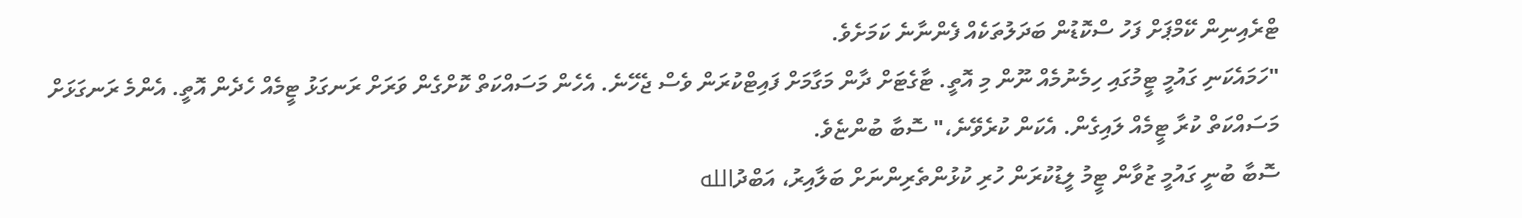ޓްރެއިނިން ކޭމްޕަށް ފަހު ސްކޮޑުން ބަދަލުތަކެއް ފެންނާނެ ކަމަށެވެ.
"ހަމައެކަނި ގައުމީ ޓީމުގައި ހިމެނުމެއް ނޫން މި އޮތީ. ޓާގެޓަށް ދާން މަގާމަށް ފައިޓްކުރަން ވެސް ޖެހޭނެ. އެހެން މަސައްކަތް ކޮށްގެން ވަރަށް ރަނގަޅު ޓީމެއް ހެދެން އޮތީ. އެންމެ ރަނގަޅަށް މަސައްކަތް ކުރާ ޓީމެއް ލައިގެން. އެކަން ކުރެވޭނެ،" ސޮބާ ބުންޏެވެ.
ސޮބާ ބުނީ ގައުމީ ޒުވާން ޓީމު ލީޑުކުރަން ހުރި ކުޅުންތެރިންނަށް ބަލާއިރު، އަބްދުالله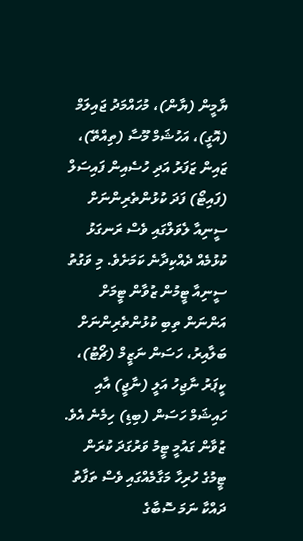ޔާމީން (ޔާން)، މުހައްމަދު ޖައިލަމް (އޮގީ)، އަހުޝަމް މޫސާ (ތިއްތޭ)، ޒައިން ޒަފަރު އަދި ހުސެއިން ފައިސަލް (ފައިޓޯ) ފަދަ ކުޅުންތެރިންނަށް ސީނިއާ ލެވަލްގައި ވެސް ރަނގަޅު ކުޅުމެއް ދެއްކިދާނެ ކަމަށެވެ. މި ވަގުތު ސީނިއާ ޓީމުން ޒުވާން ޓީމަށް އަންނަން ތިބި ކުޅުންތެރިންނަށް ބަލާއިރު، ހަސަން ނަޒީމް (ޗޯޓު)، ކީޕަރު ނާޖިހު އަލީ (ނާޖީ) އާއި ހައިޝަމް ހަސަން (ބިޑި) ހިމެނެ އެވެ.
ޒުވާން ގައުމީ ޓީމު ވަރުގަދަ ކުރަން ޓީމުގެ ހުރިހާ މަގާމެއްގައި ވެސް ތަފާތު ދައްކާ ނަމަ ސޮބާގެ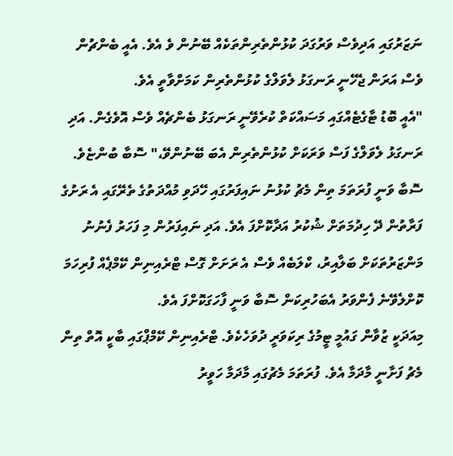ނަޒަރުގައި އަދިވެސް ވަރުގަދަ ކުޅުންތެރިންތަކެއް ބޭނުން ވެ އެވެ. އެއީ ބެންޗުން ވެސް އަރަން ޖެހޭނީ ރަނގަޅު ލެވަލްގެ ކުޅުންތެރިން ކަމަށްވާތީ އެވެ.
"އެއީ ބޮޑު ޓާގެޓެއްގައި މަސައްކަތް ކުރެވޭނީ ރަނގަޅު ބެންޗެއް ވެސް އޮވެގެން. އަދި ރަނގަޅު ލެވަލްގެ ފަސް ވަރަކަށް ކުޅުންތެރިން އެބަ ބޭނުންވޭ،" ސޮބާ ބުންޏެވެ.
ސޮބާ ވަނީ ފުރަތަމަ ތިން މެޗު ކުޅުނު ނައިފަރުގައި ހޭދަވި މުއްދަތުގެ ތެރޭގައި އެ ރަށުގެ ފަރާތުން ދޭ ހިދުމަތަށް ޝުކުރު އަދާކޮށްފަ އެވެ. އަދި ނައިފަރުން މި ފަހަރު ފެނުނު މަންޒަރުތަކަށް ބަލާއިރު، ކްލަބެއް ވެސް އެ ރަށަށް ގޮސް ޓްރެއިނިން ކޭމްޕެއް ފުރިހަމަ ކޮށްލެވޭނެ ފެންވަރު އެބަހުރިކަން ސޮބާ ވަނީ ފާހަގަކޮށްފަ އެވެ.
މިއަދަކީ ޒުވާން ގައުމީ ޓީމުގެ ރިކަވަރީ ދުވަހެކެވެ. ޓްރެއިނިން ކޭމްޕްގައި ބާކީ އޮތް ތިން މެޗު ފަށާނީ މާދަމާ އެވެ. ފުރަތަމަ މެޗުގައި މާދަމާ ހަވީރު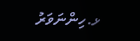ޅ.ހިންނަވަރު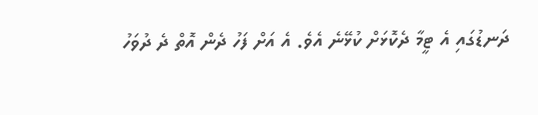ދަނޑުގައި އެ ޓީމާ ދެކޮޅަށް ކުޅޭނެ އެވެ. އެ އަށް ފަހު ދެން އޮތް ދެ ދުވަހު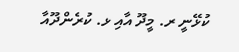ކުޅޭނީ ރ. މީދޫ އާއި ޅ. ކުރެންދޫއާ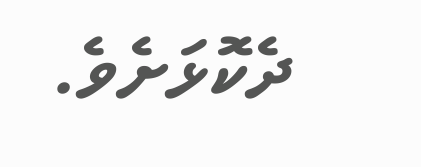ދެކޮޅަށެވެ.